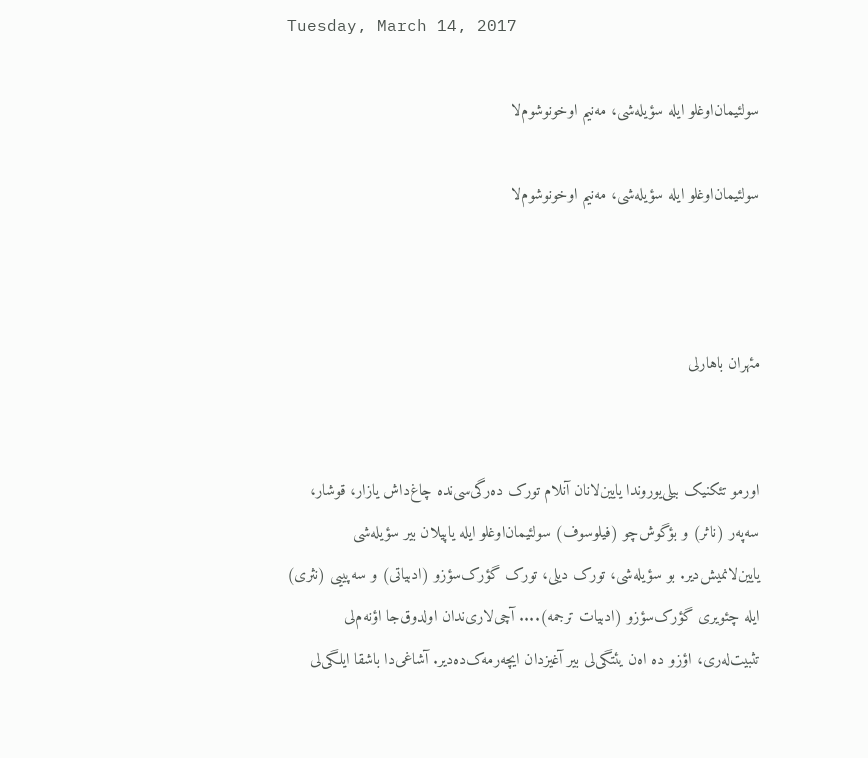Tuesday, March 14, 2017

سولئیمان‌اوغلو ایله سؤیله‌شی، مه‌نیم اوخونوشوم‌لا

سولئیمان‌اوغلو ایله سؤیله‌شی، مه‌نیم اوخونوشوم‌لا



مئهران باهارلی


اورمو تئکنیک بیلی‌یوروندا یایین‌لانان آنلام تورک ده‌رگی‌سی‌نده چاغ‌داش یازار، قوشار، سه‌په‌ر (ناثر) و بؤگوش‌چو (فیلوسوف) سولئیمان‌اوغلو ایله یاپیلان بیر سؤیله‌شی یایین‌لانمیش‌دیر. بو سؤیله‌شی، تورک دیلی، تورک گؤرک‌سؤزو (اد‌بیاتی) و سه‌پییی (نثری) ایله چئویری گؤرک‌سؤزو (ادبیات ترجمه).... آچی‌لاری‌ندان اولدوق‌جا اؤنه‌م‌لی تثبیت‌له‌ری، اؤزو ده اه‌ن یئتگی‌لی بیر آغیزدان ایچه‌رمه‌ک‌ده‌دیر. آشاغی‌دا باشقا ایلگی‌لی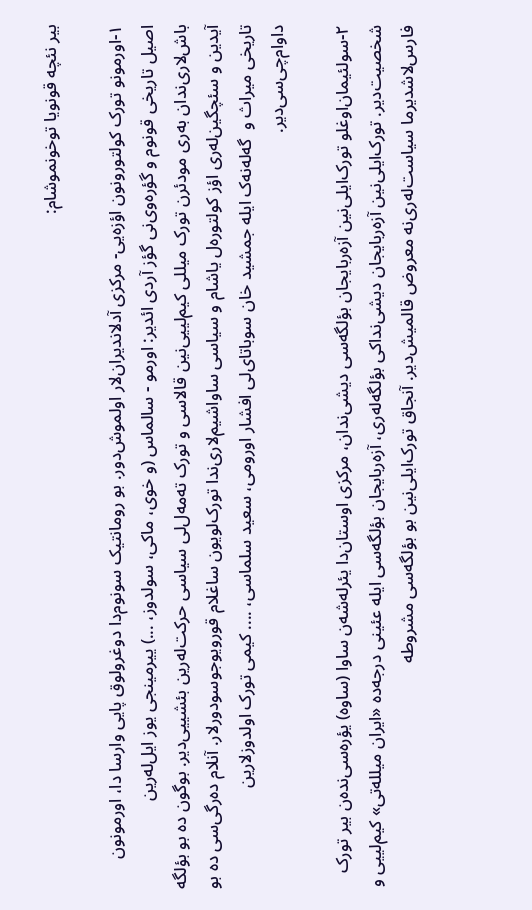بیر نئچه قونویا توخونموشام:

۱-اورمونو تورک کولتورونون اؤزه‌یی- مرکزی آدلاندیران‌لار اولموش‌دور. بو رومانتیک سونوم‌دا دوغرولوق پایی وارسا دا، اورمونون اصیل تاریخی قونوم و گؤره‌وی‌نی گؤز آردی ائدیر: اورمو - سالماس (و خوی، ماکی، سولدوز، ...) ییرمینجی یوز ایل‌له‌رین باش‌لاری‌ندان به‌ری مودئرن تورک میللی کیم‌لییی‌نین قالاسی و تورک ته‌مه‌ل‌لی سیاسی حرکت‌له‌رین بئشییی‌دیر. بوگون ده بو بؤلگه آیدین و سئچگین‌له‌ری اؤز کولتوره‌ل یاشام و سیاسی ساواشیم‌لاری‌ندا تورک‌لویون ساغلام قورویوجوسودورلار. آنلام ده‌رگی‌سی ده بو تاریخی میراث و  گه‌له‌نه‌ک ایله جمشید خان سوباتای‌لی افشار اورومی، سعید سلماسی، .... کیمی تورک اولدوزلارین داوام‌چی‌سی‌دیر.

۲-سولئیمان‌اوغلو تورک‌ایلی‌نین آزه‌ربایجان بؤلگه‌سی دیشی‌ندان، مرکزی اوستان‌دا یئرله‌شه‌ن ساوا (ساوه) یؤره‌سی‌نده‌ن بیر تورک شخصیت‌دیر. تورک‌ایلی‌‌نین آزه‌ربایجان دیشی‌نداکی بؤلگه‌له‌ری، آزه‌ربایجان بؤلگه‌سی ایله عئینی درجه‌ده «ایران میلله‌تی» کیم‌لییی و فارس‌لاشدیرما سیاست‌له‌ری‌نه معروض قالمیش‌دیر. آنجاق تورک‌ایلی‌‌نین بو بؤلگه‌سی مشروطه‌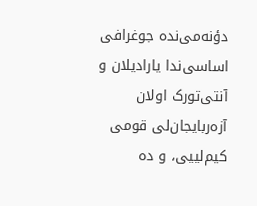دؤنه‌می‌نده جوغرافی اساسی‌ندا یارادیلان و آنتی‌تورک اولان آزه‌ربایجان‌لی قومی کیم‌لییی، و ده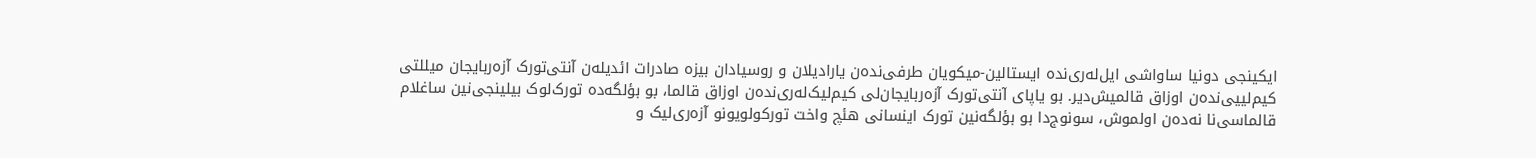ایکینجی دونیا ساواشی ایل‌له‌ری‌نده ایستالین-میکویان طرفی‌نده‌ن یارادیلان و روسیادان بیزه صادرات ائدیله‌ن آنتی‌تورک آزه‌ربایجان میللتی کیم‌لییی‌نده‌ن اوزاق قالمیش‌دیر. بو یاپای آنتی‌تورک آزه‌ربایجان‌لی کیم‌لیک‌له‌ری‌نده‌ن اوزاق قالما، بو بؤلگه‌ده تورک‌لوک بیلینجی‌نین ساغلام قالماسی‌نا نه‌ده‌ن اولموش، سونوج‌دا بو بؤلگه‌نین تورک اینسانی هئچ واخت تورکولویونو آزه‌ری‌لیک و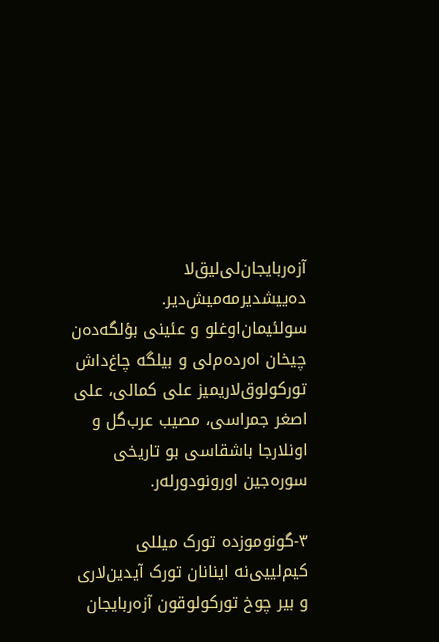آزه‌ربایجان‌لی‌لیق‌لا ده‌ییشدیرمه‌میش‌دیر. سولئیمان‌اوغلو و عئینی بؤلگه‌ده‌ن چیخان اه‌رده‌م‌لی و بیلگه چاغ‌داش تورکولوق‌لاریمیز علی کمالی، علی اصغر جمراسی، مصیب عرب‌گل و اونلارجا باشقاسی بو تاریخی سوره‌جین اورونودورله‌ر.

۳-گونوموزده تورک میللی کیم‌لییی‌نه اینانان تورک آیدین‌لاری و بیر چوخ تورکولوقون آزه‌ربایجان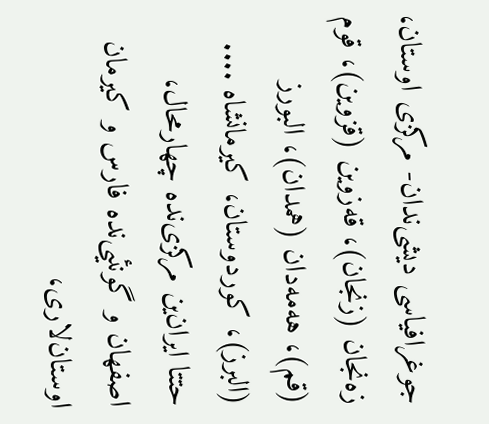جوغرافیاسی دیشی‌ندان- مرکزی اوستان، زه‌نجان (زنجان)، قه‌زوین (قزوین)، قوم (قم)، هه‌مه‌دان (همدان)، البورز (البرز)، کوردوستان، کیرمانشاه .... حتتا ایران‌ین مرکزی‌نده چهارمحال، اصفهان و گونئیی‌نده‌ فارس و کیرمان اوستان‌لاری،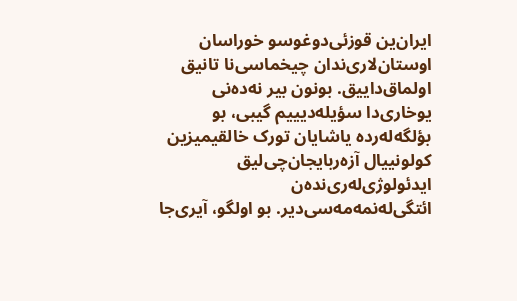ایران‌ین قوزئی‌دوغوسو خوراسان اوستان‌لاری‌ندان چیخماسی‌نا تانیق اولماق‌داییق. بونون بیر نه‌ده‌نی یوخاری‌دا سؤیله‌دیییم گیبی، بو بؤلگه‌له‌رده یاشایان تورک خالقیمیزین کولونییال آزه‌ربایجان‌چی‌لیق ایدئولوژی‌له‌ری‌نده‌ن ائتگی‌له‌نمه‌مه‌سی‌دیر. بو اولگو، آیری‌جا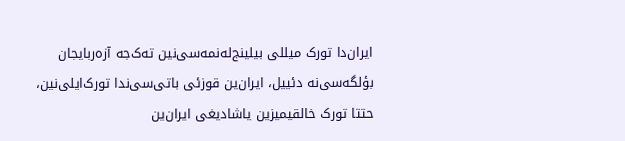ایران‌دا تورک میللی بیلینج‌له‌نمه‌سی‌نین ته‌ک‌جه آزه‌ربایجان بؤلگه‌سی‌نه دئییل، ایران‌ین قوزئی باتی‌سی‌ندا تورک‌ایلی‌‌نین، حتتا تورک خالقیمیزین یاشادیغی ایران‌ین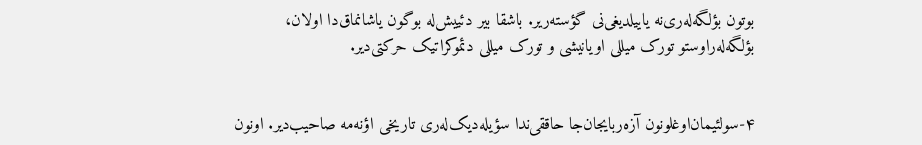بوتون بؤلگه‌له‌ری‌نه یاییلدیغی‌نی گؤسته‌ریر. باشقا بیر دئییش‌له بوگون یاشانماق‌دا اولان، بؤلگه‌له‌راوستو تورک میللی اویانیشی و تورک میللی دئموکراتیک حرکتی‌دیر.


۴-سولئیمان‌اوغلونون آزه‌ربایجان‌جا حاققی‌ندا سؤیله‌دیک‌له‌ری تاریخی اؤنه‌مه صاحیب‌دیر. اونون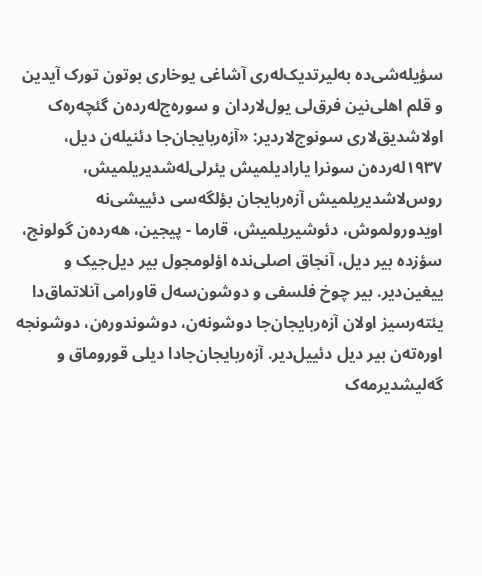سؤیله‌شی‌ده به‌لیرتدیک‌له‌ری آشاغی یوخاری بوتون تورک آیدین و قلم اهلی‌نین فرق‌لی یول‌لاردان و سوره‌ج‌له‌رده‌ن گئچه‌ره‌ک اولاشدیق‌لاری سونوج‌لاردیر: «آزه‌ربایجان‌جا دئنیله‌ن دیل، ۱۹۳۷له‌رده‌ن سونرا یارادیلمیش یئرلی‌له‌شدیریلمیش، روس‌لاشدیریلمیش آزه‌ربایجان بؤلگه‌سی دئییشی‌نه اویدورولموش، دئوشیریلمیش، قارما - پیجین، هه‌رده‌ن گولونج، سؤزده بیر دیل، آنجاق اصلی‌نده اؤلومجول بیر دیل‌جیک و ییغین‌دیر. بیر چوخ فلسفی و دوشون‌سه‌ل قاورامی آنلاتماق‌دا یئته‌رسیز اولان آزه‌ربایجان‌جا دوشونه‌ن، دوشوندوره‌ن، دوشونجه اوره‌ته‌ن بیر دیل دئییل‌دیر. آزه‌ربایجان‌جادا دیلی قوروماق و گه‌لیشدیرمه‌ک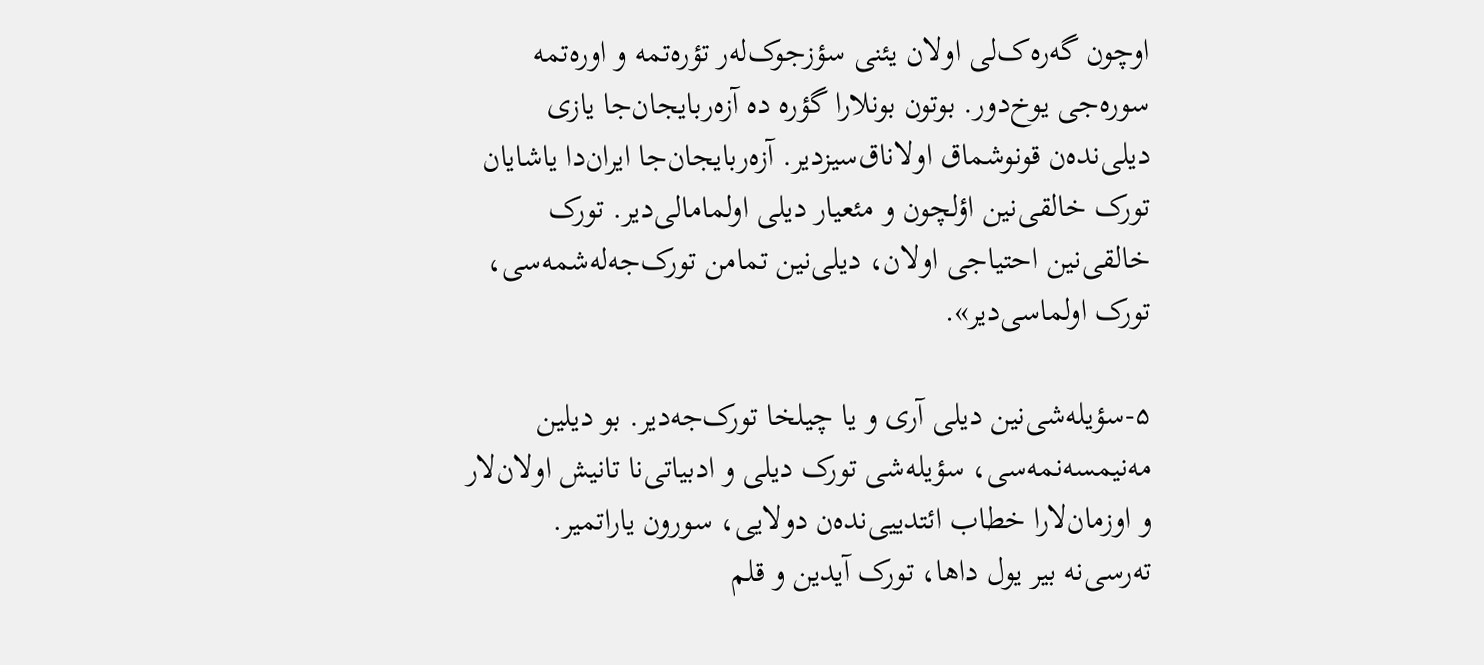اوچون گه‌ره‌ک‌لی اولان یئنی سؤزجوک‌له‌ر تؤره‌تمه و اوره‌تمه سوره‌جی یوخ‌دور. بوتون بونلارا گؤره ده آزه‌ربایجان‌جا یازی دیلی‌نده‌ن قونوشماق اولاناق‌سیزدیر. آزه‌ربایجان‌جا ایران‌دا یاشایان تورک خالقی‌نین اؤلچون و مئعیار دیلی اولمامالی‌دیر. تورک خالقی‌نین احتیاجی اولان، دیلی‌نین تمامن تورک‌جه‌له‌شمه‌سی، تورک اولماسی‌دیر».

۵-سؤیله‌شی‌نین دیلی آری و یا چیلخا تورک‌جه‌دیر. بو دیلین مه‌نیمسه‌نمه‌سی، سؤیله‌شی تورک دیلی و ادبیاتی‌نا تانیش اولان‌لار و اوزمان‌لارا خطاب ائتدییی‌نده‌ن دولایی، سورون یاراتمیر. ته‌رسی‌نه بیر یول داها، تورک آیدین و قلم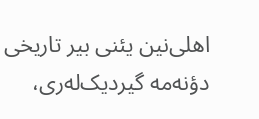اهلی‌نین یئنی بیر تاریخی دؤنه‌مه گیردیک‌له‌ری،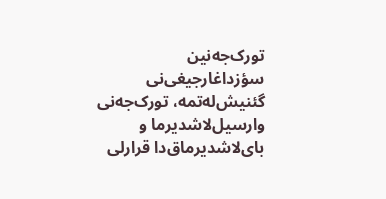تورک‌جه‌نین سؤزداغارجیغی‌نی گئنیش‌له‌تمه، تورک‌جه‌نی وارسیل‌لاشدیرما و بای‌لاشدیرماق‌دا قرارلی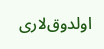اولدوق‌لاری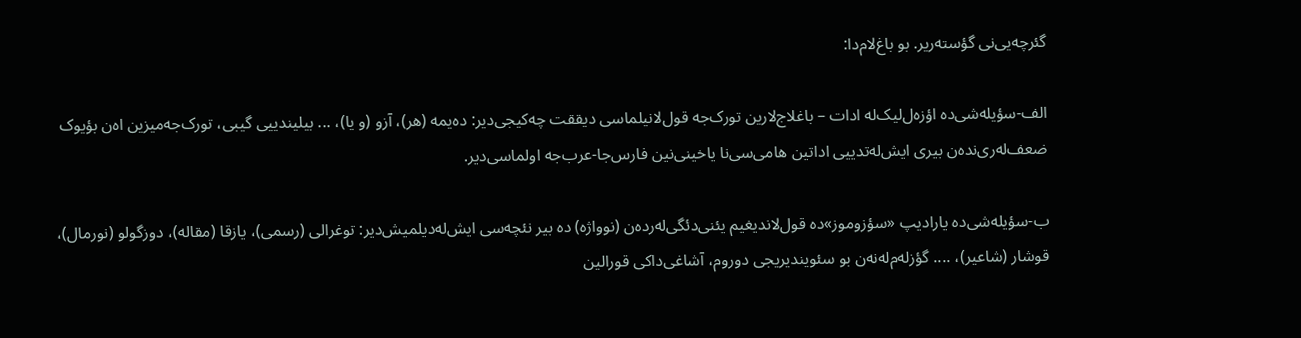گئرچه‌یی‌نی گؤسته‌ریر. بو باغ‌لام‌دا:

الف-سؤیله‌شی‌ده اؤزه‌ل‌لیک‌له ادات – باغلاج‌لارین تورک‌جه قول‌لانیلماسی دیققت چه‌کیجی‌دیر: ده‌یمه (هر)، آزو (و یا)، ... بیلیندییی گیبی، تورک‌جه‌میزین اه‌ن بؤیوک ضعف‌له‌ری‌نده‌ن بیری ایش‌له‌تدییی اداتین هامی‌سی‌نا یاخینی‌نین فارس‌جا-عر‌ب‌جه اولماسی‌دیر.

ب-سؤیله‌شی‌ده یارادیپ «سؤزوموز»ده قو‌ل‌لاندیغیم یئنی‌دئگی‌له‌رده‌ن (نوواژه) ده بیر نئچه‌سی ایش‌له‌دیلمیش‌دیر: توغرالی (رسمی)، یازقا (مقاله)، دوزگولو (نورمال)، قوشار (شاعیر)، .... گؤزله‌م‌له‌نه‌ن بو سئویندیریجی دوروم، آشاغی‌داکی قورالین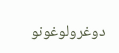دوغرولوغونو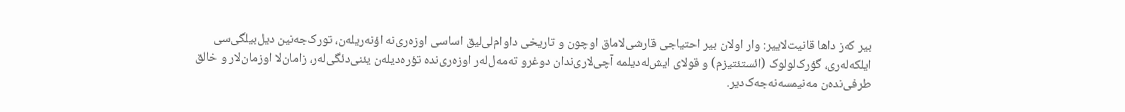بیر که‌ز داها قانیت‌لاییر: وار اولان بیر احتیاجی قارشی‌لاماق اوچون و تاریخی داوام‌لی‌لیق اساسی اوزه‌ری‌نه اؤنه‌ریله‌ن، تورک‌جه‌نین دیل‌بیلگی‌سی ایلکه‌له‌ری، گؤرک‌لولوک (ائستئتیزم) و قولای ایش‌له‌دیلمه آچی‌لاری‌ندان دوغرو ته‌مه‌ل‌له‌ر اوزه‌ری‌نده تؤره‌دیله‌ن یئنی‌دئگی‌له‌ر، زامان‌لا اوزمان‌لار و خالق طر‌فی‌نده‌ن مه‌نیمسه‌نه‌جه‌ک‌دیر.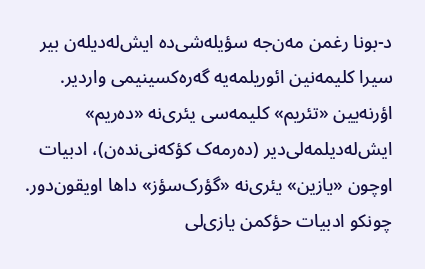د-بونا رغمن مه‌ن‌جه سؤیله‌شی‌ده ایش‌له‌دیله‌ن بیر سیرا کلیمه‌نین ائوریلمه‌یه گه‌ره‌کسینیمی واردیر. اؤرنه‌یین «تئریم» کلیمه‌سی یئری‌نه «ده‌ریم» ایش‌له‌دیلمه‌لی‌دیر (ده‌رمه‌ک کؤکه‌نی‌نده‌ن)، اد‌بیات اوچون «یازین» یئری‌نه «گؤرک‌سؤز» داها اویقون‌دور. چونکو اد‌بیات حؤکمن یازی‌لی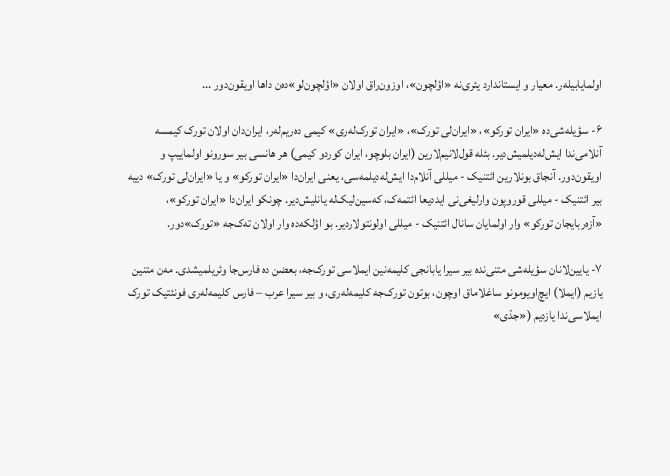اولمایابیله‌ر. معیار و ایستاندارد یئری‌نه «اؤلچون»، اوزون‌راق اولان «اؤلچون‌لو»ده‌ن داها اویقون‌دور ...

۶- سؤیله‌شی‌ده «ایران تورکو»، «ایران‌لی تورک»، «ایران تورک‌له‌ری» کیمی ده‌ریم‌له‌ر، ایران‌دان اولان تورک کیمسه آنلامی‌ندا ایش‌له‌دیلمیش‌دیر. بئله قول‌لانیم‌لارین (ایران بلوچو، ایران کوردو کیمی) هر هانسی بیر سورونو اولماییپ و اویقون‌دور. آنجاق بونلارین ائتنیک - میللی آنلام‌دا ایش‌له‌دیلمه‌سی، یعنی ایران‌دا «ایران تورکو» و یا «ایران‌لی تورک» دییه بیر ائتنیک - میللی قوروپون وارلیغی‌نی ایددیعا ائتمه‌ک، که‌سین‌لیک‌له یانلیش‌دیر. چونکو ایران‌دا «ایران تورکو»، «آزه‌ربایجان تورکو» وار اولمایان سانال ائتنیک - میللی اولونتولاردیر. بو اؤلکه‌ده وار اولان ته‌ک‌جه «تورک»دور.

۷- یایین‌لانان سؤیله‌شی متنی‌نده بیر سیرا یابانجی کلیمه‌نین ایملاسی تورک‌جه، بعضن ده فارس‌جا وئریلمیشدی. مه‌ن متنین یازیم (ایملا) ایچ‌اویومونو ساغلاماق اوچون، بوتون تورک‌جه کلیمه‌له‌ری، و بیر سیرا عرب – فارس کلیمه‌له‌ری فونئتیک تورک ایملاسی‌ندا یازدیم («جدّی»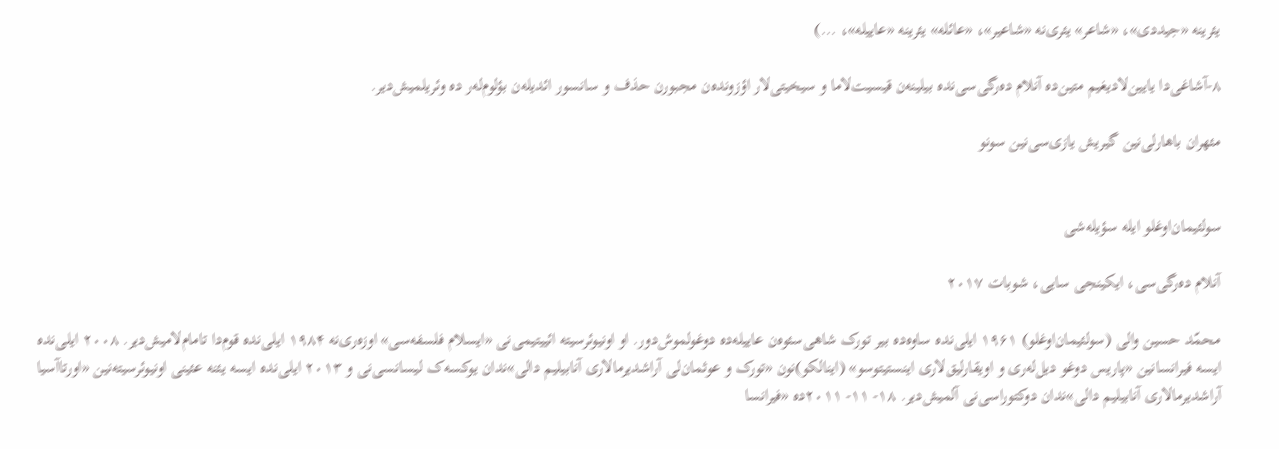یئرینه «جیددی»، «شاعر» یئری‌نه «شاعیر»، «عائله» یئرینه «عاییله»، ...)

۸-آشاغی‌دا یایین‌لادیغیم متین‌ده آنلام ده‌رگی‌سی‌نده بیلینه‌ن قیسیت‌لاما و سیخیتی‌لار اؤزونده‌ن مجبور‌ن حذف و سانسور ائدیله‌ن بؤلوم‌له‌ر ده وئریلمیش‌دیر.

مئهران باهارلی‌نین گیریش یازی‌سی‌نین سونو


سولئیمان‌اوغلو ایله سؤیله‌شی

آنلام ده‌رگی‌سی، ایکینجی سایی، شوبات ۲۰۱۷

محمّد حسین والی (سولئیمان‌اوغلو) ۱۹۶۱ ایلی‌نده ساوه‌ده بیر تورک شاهی‌سئوه‌ن عاییله‌ده دوغولموش‌دور. او اونیوئرسیته ائییتیمی‌نی «ایسلام فلسفه‌سی» اوزه‌ری‌نه ۱۹۸۴ ایلی‌نده قوم‌دا تامام‌لامیش‌دیر. ۲۰۰۸ ایلی‌نده ایسه فیرانسانین «پاریس دوغو دیل‌له‌ری و اویقارلیق‌لاری اینستیتوسو» (اینالکو)نون «تورک و عوثمان‌لی آراشدیرمالاری آنابیلیم‌ دالی»ندان یوکسه‌ک لیسانسی‌نی و ۲۰۱۳ ایلی‌نده ایسه یئنه عئینی اونیوئرسیته‌نین «اورتاآسیا آراشدیرمالاری آنابیلیم‌ دالی»ندان دوکتوراسی‌نی آلمیش‌دیر. ۱۸- ۱۱- ۲۰۱۱ده «فیرانسا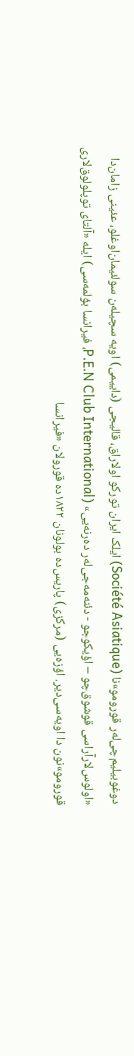دوغوبیلیم‌چی‌له‌ر قورومو»نا (Société Asiatique) ایلک ایران تورکو اولاراق، قالیجی (داییمی) اویه سچیله‌ن سولئیمان‌اوغلو، عئینی زامان‌دا «اولوس‌لارآراسی قوشوق‌چو – اؤیکوجو - دئنه‌مه‌جی‌له‌ر ده‌رنه‌یی» (P.E.N Club International، فیرانسا بؤلمه‌سی) ایله «آلتای توپلولوق‌لاری قورومو»نون دا اویه‌سی‌دیر. اؤزه‌یی (مرکزی) پاریس‌ده بولونان ۱۸۲۲‌ده قورولان «فیرانسا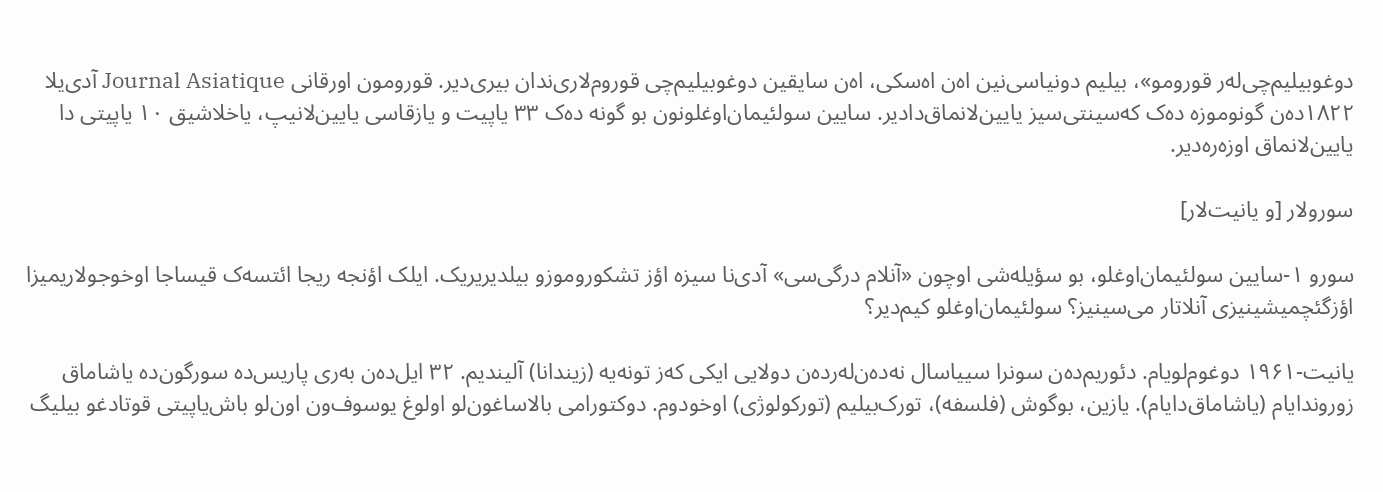دوغوبیلیم‌چی‌له‌ر قورومو»، بیلیم دونیاسی‌نین اه‌ن اه‌سکی، اه‌ن سایقین دوغوبیلیم‌چی قوروم‌لاری‌ندان بیری‌دیر. قورومون اورقانی Journal Asiatique آدی‌یلا ۱۸۲۲‌ده‌ن گونوموزه ده‌ک که‌سینتی‌سیز یایین‌لانماق‌دادیر. سایین سولئیمان‌اوغلونون بو گونه ده‌ک ۳۳ یاپیت و یازقاسی یایین‌لانیپ، یاخلاشیق ۱۰ یاپیتی دا یایین‌لانماق اوزه‌ره‌دیر.

سورولار [و یانیت‌لار]

سورو ۱-سایین سولئیمان‌اوغلو، بو سؤیله‌شی اوچون «آنلام درگی‌سی» آدی‌نا سیزه اؤز تشکوروموزو بیلدیریریک. ایلک اؤنجه ریجا ائتسه‌ک قیساجا اوخوجولاریمیزا اؤزگئچمیشینیزی آنلاتار می‌سینیز؟ سولئیمان‌اوغلو کیم‌دیر؟

یانیت-۱۹۶۱ دوغوم‌لویام. دئوریم‌ده‌ن سونرا سییاسال نه‌ده‌ن‌له‌رده‌ن دولایی ایکی که‌ز تونه‌یه (زیندانا) آلیندیم. ۳۲ ایل‌ده‌ن به‌ری پاریس‌ده سورگون‌ده یاشاماق زوروندایام (یاشاماق‌دایام). یازین، بوگوش (فلسفه)، تورک‌بیلیم (تورکولوژی) اوخودوم. دوکتورامی بالاساغون‌لو اولوغ یوسوف‌ون اون‌لو باش‌یاپیتی قوتادغو بیلیگ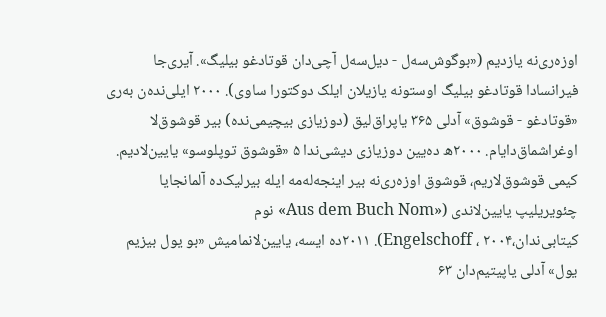اوزه‌ری‌نه یازدیم («بوگوش‌سه‌ل - دیل‌سه‌ل آچی‌دان قوتادغو بیلیگ». آیری‌جا فیرانسا‌دا قوتادغو بیلیگ اوستونه یازیلان ایلک دوکتورا ساوی). ۲۰۰۰ ایلی‌نده‌ن به‌ری «قوتادغو - قوشوق» آدلی ۳۶۵ یاپراق‌لیق (دوزیازی بیچیمی‌نده) بیر قوشوق‌لا اوغراشماق‌دایام. ۲۰۰۰‌ه ده‌یین دوزیازی دیشی‌ندا ۵ «قوشوق توپلوسو» یایین‌لادیم. کیمی قوشوق‌لاریم، قوشوق اوزه‌ری‌نه بیر اینجه‌له‌مه ایله بیرلیک‌ده آلمانجایا چئویریلیپ یایین‌لاندی («Aus dem Buch Nom» نوم کیتابی‌ندان،Engelschoff ، ۲۰۰۴). ۲۰۱۱‌ده ایسه، یایین‌لانمامیش «بو یول بیزیم یول» آدلی یاپیتیم‌دان ۶۳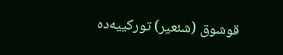قوشوق (شئعیر) تورکییه‌ده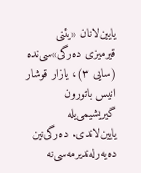یایین‌لانان «یئنی قیرمیزی ده‌رگی»سی‌نده (سایی ۳)، یازار قوشار انیس باتور‌ون گیریشیمی‌یله یایین‌لاندی. ده‌رگی‌نین ده‌یه‌رله‌ندیرمه‌سی‌نه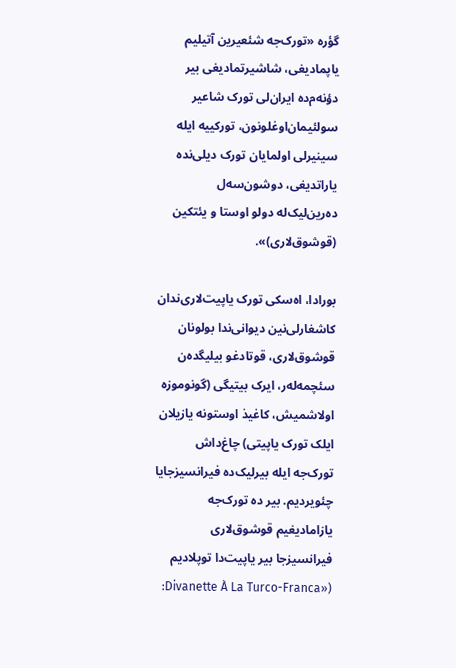گؤره «تورک‌جه شئعیرین آتیلیم یاپمادیغی، شاشیرتمادیغی بیر دؤنه‌م‌ده ایران‌لی تورک شاعیر سولئیمان‌اوغلونون، تورکییه ایله سینیرلی اولمایان تورک دیلی‌نده یاراتدیغی، دوشون‌سه‌ل ده‌رین‌لیک‌له دولو اوستا و یئتکین (قوشوق‌لاری)».

بورادا، اه‌سکی تورک یاپیت‌لاری‌ندان کاشغارلی‌نین دیوانی‌ندا بولونان قوشوق‌لاری، قوتادغو بیلیگده‌ن سئچمه‌له‌ر، ایرک بیتیگی (گونوموزه اولاشمیش، کاغیذ اوستونه یازیلان ایلک تورک یاپیتی) چاغ‌داش تورک‌جه ایله بیرلیک‌ده فیرانسیزجایا چئویردیم. بیر ده تورک‌جه یازامادیغیم قوشوق‌لاری فیرانسیزجا بیر یاپیت‌دا توپلادیم («Divanette À La Turco-Franca: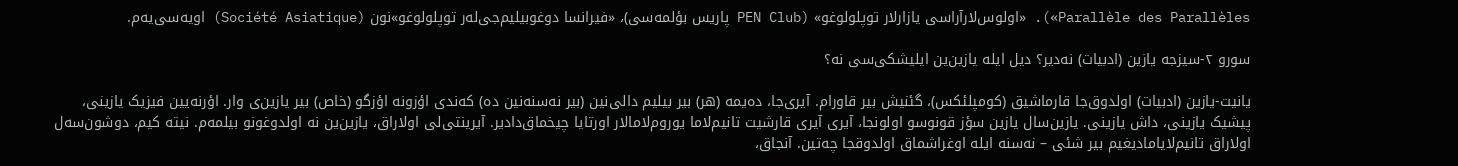Parallèle des Parallèles»). «اولوس‌لارآراسی یازارلار توپلولوغو» (PEN Club پاریس بؤلمه‌سی)، «فیرانسا دوغوبیلیم‌جی‌له‌ر توپلولوغو»نون (Société Asiatique) اویه‌سی‌یه‌م.

سورو ۲-سیزجه یازین (ادبیات) نه‌دیر؟ دیل ایله یازین‌ین ایلیشکی‌سی نه؟

یانیت-یازین (اد‌بیات) اولدوق‌جا قارماشیق (کومپلئکس)، گئنیش بیر قاورام. آیری‌جا، ده‌یمه (هر) بیر بیلیم دالی‌نین (بیر نه‌سنه‌نین ده) که‌ندی اؤزونه اؤزگو (خاص) بیر یازین‌ی وار. اؤرنه‌یین فیزیک یازینی، پیشیک یازینی، داش یازینی. یازین‌سال یازین سؤز قونوسو اولونجا، آیری آیری قارشیت تانیم‌لاما یوروم‌لامالار اورتایا چیخماق‌دادیر. آیرینتی‌لی اولاراق، یازین‌ین نه اولدوغونو بیلمه‌م. نیته‌ کیم، دوشون‌سه‌ل اولاراق تانیم‌لایامادیغیم بیر شئی – نه‌سنه ایله اوغراشماق اولدوقجا چه‌تین. آنجاق،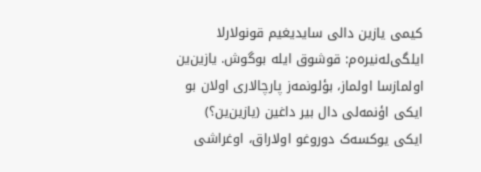کیمی یازین دالی سایدیغیم قونولارلا ایلگی‌له‌نیره‌م: قوشوق ایله بوگوش. یازین‌ین اولمازسا اولماز، بؤلونمه‌ز پارچالاری اولان بو ایکی اؤنمه‌لی دال بیر داغین (یازین‌ین؟) ایکی یوکسه‌ک دوروغو اولاراق، اوغراشی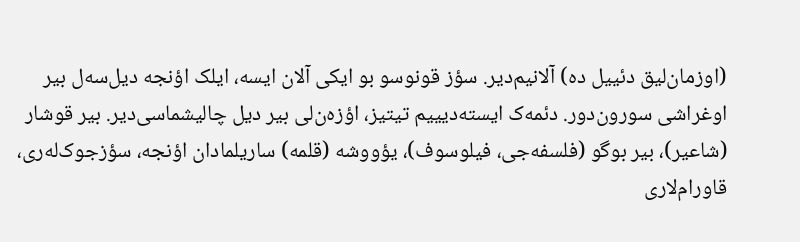(اوزمان‌لیق دئییل ده) آلانیم‌دیر. سؤز قونوسو بو ایکی آلان ایسه، ایلک اؤنجه دیل‌سه‌ل بیر اوغراشی سورون‌دور. دئمه‌ک ایسته‌دیییم تیتیز، اؤزه‌ن‌لی بیر دیل چالیشماسی‌دیر. بیر قوشار (شاعیر)، بیر بوگو (فلسفه‌جی، فیلوسوف)، یؤووشه (قلمه) ساریلمادان اؤنجه، سؤزجوک‌له‌ری، قاورام‌لاری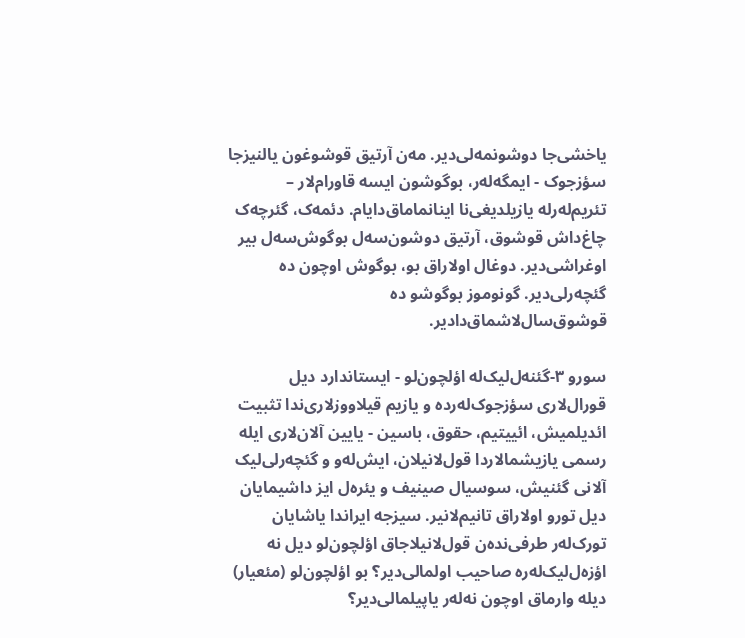یاخشی‌جا دوشونمه‌لی‌دیر. مه‌ن آرتیق قوشوغون یالنیزجا سؤزجوک - ایمگه‌له‌ر، بوگوشون ایسه قاورام‌لار – تئریم‌له‌رله یازیلدیغی‌نا اینانماماق‌دایام. دئمه‌ک، گئرچه‌ک چاغ‌داش قوشوق، آرتیق دوشون‌سه‌ل بوگوش‌سه‌ل بیر اوغراشی‌دیر. دوغال اولاراق بو، بوگوش اوچون ده گئچه‌رلی‌دیر. گونوموز بوگوشو ده قوشوق‌سال‌لاشماق‌دادیر.

سورو ۳-گئنه‌ل‌لیک‌له اؤلچون‌لو - ایستاندارد دیل قورال‌لاری سؤزجوک‌له‌رده و یازیم قیلاووزلاری‌ندا تثبیت ائدیلمیش، ائییتیم، حقوق، باسین - یایین آلان‌لاری ایله رسمی یازیشمالاردا قول‌لانیلان، ایش‌له‌و و گئچه‌رلی‌لیک آلانی گئنیش، سوسیال صینیف و یئره‌ل ایز داشیمایان دیل تورو اولاراق تانیم‌لانیر. سیزجه ایراندا یاشایان تورک‌له‌ر طرفی‌نده‌ن قول‌لانیلاجاق اؤلچون‌لو دیل نه اؤزه‌ل‌لیک‌له‌ره صاحیب اولمالی‌دیر؟ بو اؤلچون‌لو (مئعیار) دیله وارماق اوچون نه‌له‌ر یاپیلمالی‌دیر؟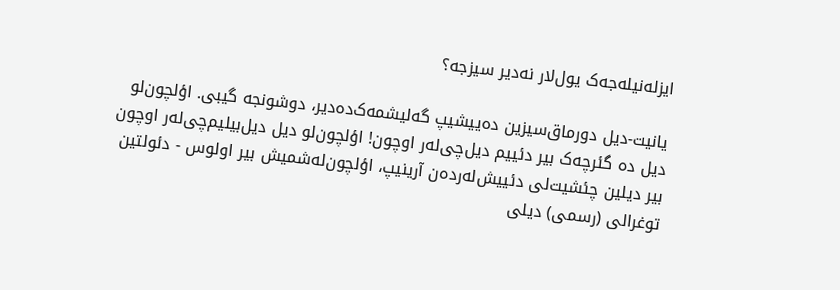ایزله‌نیله‌جه‌ک یول‌لار نه‌دیر سیزجه؟

یانیت-دیل دورماق‌سیزین ده‌ییشیپ گه‌لیشمه‌ک‌ده‌دیر، دوشونجه گیبی. اؤلچون‌لو دیل ده گئرچه‌ک بیر دئییم دیل‌چی‌له‌ر اوچون! اؤلچون‌لو دیل دیل‌بیلیم‌چی‌له‌ر اوچون بیر دیلین چئشیت‌لی دئییش‌له‌رده‌ن آرینیپ، اؤلچون‌له‌شمیش بیر اولوس - دئولتین توغرالی (رسمی) دیلی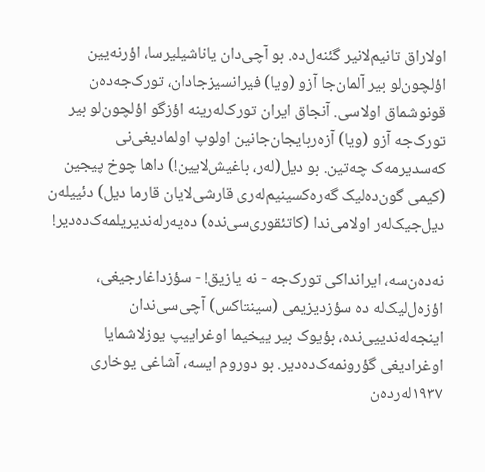اولاراق تانیم‌لانیر گئنه‌ل‌ده. بو آچی‌دان یاناشیلیرسا، اؤرنه‌یین اؤلچون‌لو بیر آلمان‌جا آزو (ویا) فیرانسیزجادان، تورک‌جه‌ده‌ن قونوشماق اولاسی. آنجاق ایران تورک‌له‌رینه اؤزگو اؤلچون‌لو بیر تورک‌جه آزو (ویا) آزه‌ربایجان‌جانین اولوپ اولمادیغی‌نی که‌سدیرمه‌ک چه‌تین. بو دیل(له‌ر، باغیش‌لایین!) داها چوخ پیجین (کیمی گون‌ده‌لیک گه‌ره‌کسینیم‌له‌ری قارشی‌لایان قارما دیل) دئییله‌ن دیل‌جیک‌له‌ر اولامی‌ندا (کاتئقوری‌سی‌نده) ده‌یه‌رله‌ندیریلمه‌ک‌ده‌دیر!

نه‌ده‌ن‌سه، ایرانداکی تورک‌جه - نه یازیق! - سؤزداغارجیغی، اؤزه‌ل‌لیک‌له ده سؤزدیزیمی (سینتاکس) آچی‌سی‌ندان اینجه‌له‌ندییی‌نده، بؤیوک بیر ییخیما اوغراییپ یوزلاشمایا اوغرادیغی گؤرونمه‌ک‌ده‌دیر. بو دوروم ایسه، آشاغی یوخاری ۱۹۳۷له‌رده‌ن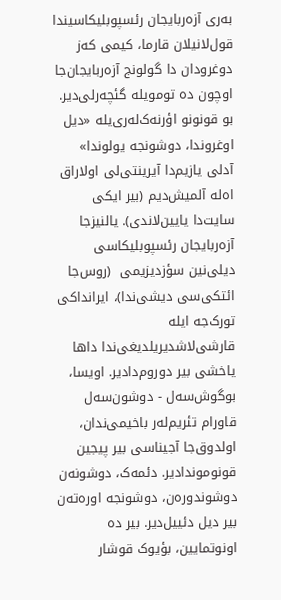به‌ری آزه‌ربایجان رئسپوبلیکاسیندا قول‌لانیلان قارما، کیمی که‌ز دوغرودان دا گولونج آزه‌ربایجان‌جا اوچون ده تومویله گئچه‌رلی‌دیر. بو قونونو اؤرنه‌ک‌له‌ری‌یله «دیل اوغروندا، دوشونجه یولوندا» آدلی یازیم‌دا آیرینتی‌لی اولاراق اه‌له آلمیش‌دیم (بیر ایکی سایت‌دا یایین‌لاندی). یالنیزجا آزه‌ربایجان رئسپوبلیکاسی دیلی‌نین سؤزدیزیمی  (روس‌جا ائتکی‌سی دیشی‌ندا)، ایرانداکی تورک‌جه ایله قارشی‌لاشدیریلدیغی‌ندا داها یاخشی بیر دوروم‌دادیر. اویسا، بوگوش‌سه‌ل - دوشون‌سه‌ل قاورام تئریم‌له‌ر باخیمی‌ندان، اولدوق‌جا آجیناسی بیر پیجین قونوموندادیر. دئمه‌ک، دوشونه‌ن دوشوندوره‌ن، دوشونجه اوره‌ته‌ن بیر دیل دئییل‌دیر. بیر ده اونوتمایین، بؤیوک قوشار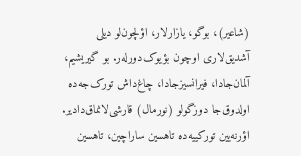(شاعیر)، بوگو، یازارلار، اؤلچون‌لو دیلی آشدیق‌لاری اوچون بؤیوک‌دورله‌ر. بو گیریشیم، آلمان‌جادا، فیرانسیزجادا، چاغ‌داش تورک‌جه‌ده اولدوق‌جا دوزگولو (نورمال) قارشی‌لانماق‌دادیر. اؤرنه‌یین تورکییه‌ده تاهسین ساراچین، تاهسین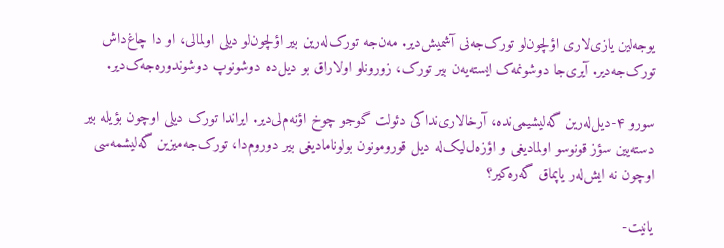یوجه‌لین یازی‌لاری اؤلچون‌لو تورک‌جه‌نی آشمیش‌دیر. مه‌ن‌جه تورک‌له‌رین بیر اؤلچون‌لو دیلی اولمالی، او دا چاغ‌داش تورک‌جه‌دیر. آیری‌جا دوشونمه‌ک ایسته‌یه‌ن بیر تورک، زورونلو اولاراق بو دیل‌ده دوشونوپ دوشوندوره‌جه‌ک‌دیر.

سورو ۴-دیل‌له‌رین گه‌لیشیمی‌نده، آرخالاری‌نداکی دئولت گوجو چوخ اؤنه‌م‌لی‌دیر. ایراندا تورک دیلی اوچون بؤیله بیر دسته‌یین سؤز قونوسو اولمادیغی و اؤزه‌ل‌لیک‌له دیل قورومونون بولونامادیغی بیر دوروم‌دا، تورک‌جه‌میزین گه‌لیشمه‌سی اوچون نه ایش‌له‌ر یاپماق گه‌ره‌کیر؟

یانیت-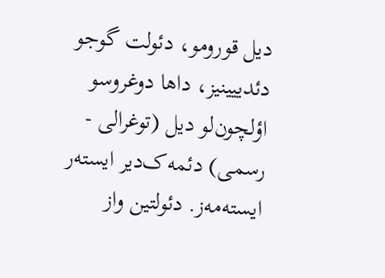دیل قورومو، دئولت گوجو دئدییینیز، داها دوغروسو اؤلچون‌لو دیل (توغرالی - رسمی) دئمه‌ک‌دیر ایسته‌ر ایسته‌مه‌ز. دئولتین واز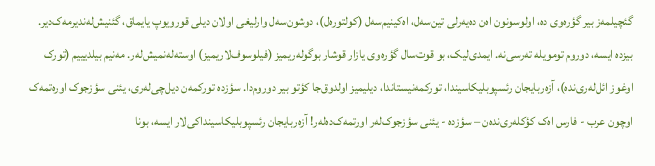گئچیلمه‌ز بیر گؤره‌وی ده، اولوسونون اه‌ن ده‌یه‌رلی تین‌سه‌ل، اه‌کینیم‌سه‌ل (کولتوره‌ل)، دوشون‌سه‌ل وارلیغی اولان دیلی قورویوپ یایماق، گئنیش‌له‌ندیرمه‌ک‌دیر. بیزده ایسه، دوروم تومویله ته‌رسی‌نه. ایمدی‌لیک، بو قوت‌سال گؤره‌وی یازار قوشار بوگوله‌ریمیز (فیلوسوف‌لاریمیز) اوسته‌له‌نمیش‌له‌ر. مه‌نیم بیلدیییم (تورک اوغوز ائل‌له‌ری‌نده)، آزه‌ربایجان رئسپوبلیکاسیندا، تورکمه‌نیستاندا، دیلیمیز اولدوق‌جا کؤتو بیر دوروم‌دا. سؤزده تورکمه‌ن دیل‌چی‌له‌ری، یئنی سؤزجوک اوره‌تمه‌ک اوچون عرب - فارس اه‌ک کؤکله‌ری‌نده‌ن – سؤزده - یئنی سؤزجوک‌له‌ر اورتمه‌ک‌ده‌له‌ر! آزه‌ربایجان رئسپوبلیکاسینداکی‌لار ایسه، بونا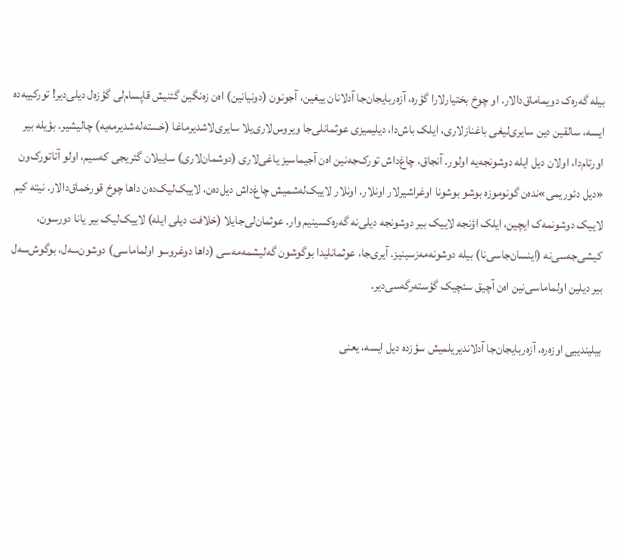بیله گه‌ره‌ک دویماماق‌دالار. او چوخ بختیارلارا گؤره، آزه‌ربایجان‌جا آدلانان ییغین، آجونون (دونیانین) اه‌ن زه‌نگین گئنیش قاپسام‌لی گؤزه‌ل دیلی‌دیر! تورکییه‌ده ایسه، سالقین دین سایری‌لیغی باغنازلاری، ایلک باش‌دا، دیلیمیزی عوثمانلی‌جا ویروس‌لاری‌یلا سایری‌لاشدیرماغا (خسته‌له‌شدیرمه‌یه) چالیشیر. بؤیله بیر اورتام‌دا، اولان دیل ایله دوشونجه‌یه اولور. آنجاق، چاغ‌داش تورک‌جه‌نین اه‌ن آجیماسیز یاغی‌لاری (دوشمان‌لاری) ساییلان گئریجی که‌سیم، اولو آتاتورک‌ون «دیل دئوریمی»نده‌ن گونوموزه بوشو بوشونا اوغراشیرلار اونلار. اونلار لاییک‌له‌شمیش چاغ‌داش دیل‌ده‌ن، لاییک‌لیک‌ده‌ن داها چوخ قورخماق‌دالار. نیته کیم لاییک دوشونمه‌ک ایچین، ایلک اؤنجه لاییک بیر دوشونجه دیلی‌نه گه‌ره‌کسینیم وار. عوثمان‌لی‌جایلا (خلافت دیلی ایله) لاییک‌لیک بیر یانا دورسون، کیشی‌جه‌سی‌نه (اینسان‌جاسی‌نا) بیله دوشونه‌مه‌زسینیز. آیری‌جا، عوثمانلیدا بوگوشون گه‌لیشمه‌مه‌سی (داها دوغروسو اولماماسی) دوشون‌سه‌ل، بوگوش‌سه‌ل بیر دیلین اولماماسی‌نین اه‌ن آچیق سئچیک گؤسته‌رگه‌سی‌دیر.

بیلیندییی اوزه‌ره، آزه‌ربایجان‌جا آدلاندیریلمیش سؤزده دیل ایسه، یعنی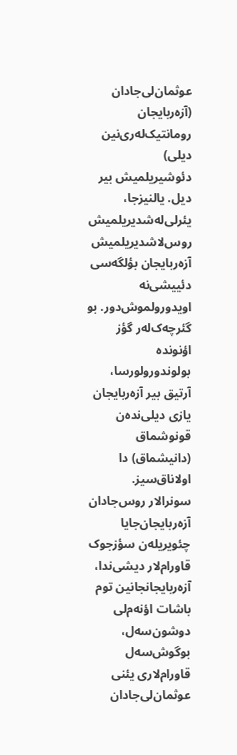عوثمان‌لی‌جادان (آزه‌ربایجان رومانتیک‌له‌ری‌نین دیلی) دئوشیریلمیش بیر دیل. یالنیزجا، یئرلی‌له‌شدیریلمیش روس‌لاشدیریلمیش آزه‌ربایجان بؤلگه‌سی دئییشی‌نه اویدورولموش‌دور. بو گئرچه‌ک‌له‌ر گؤز اؤنونده بولوندورولورسا، آرتیق بیر آزه‌ربایجان یازی دیلی‌نده‌ن قونوشماق (دانیشماق) دا اولاناق‌سیز. سونرالار روس‌جادان آزه‌ربایجان‌جایا چئویریله‌ن سؤزجوک قاورام‌لار دیشی‌ندا، آزه‌ربایجانجانین توم باشات اؤنه‌م‌لی دوشون‌سه‌ل، بوگوش‌سه‌ل قاورام‌لاری یئنی عوثمان‌لی‌جادان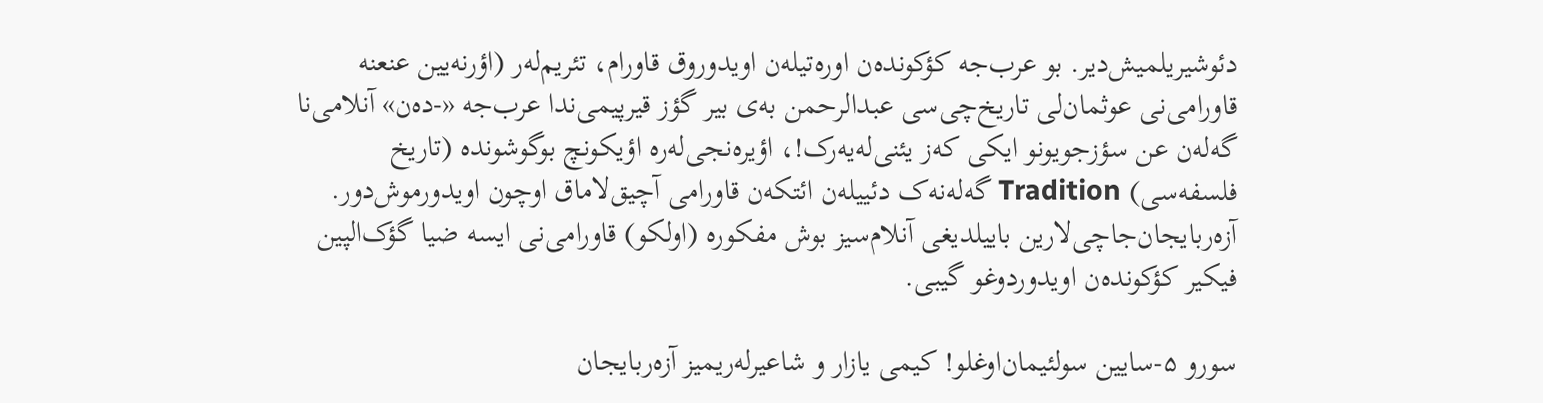دئوشیریلمیش‌دیر. بو عر‌ب‌جه کؤکونده‌ن اوره‌تیله‌ن اویدوروق قاورام، تئریم‌له‌ر (اؤرنه‌یین عنعنه قاورامی‌نی عوثمان‌لی تاریخ‌چی‌سی عبدالرحمن به‌ی بیر گؤز قیرپیمی‌ندا عر‌ب‌جه «-ده‌ن» آنلامی‌نا گه‌له‌ن عن سؤزجویونو ایکی که‌ز یئنی‌له‌یه‌رک!، اؤیره‌نجی‌له‌ره اؤیکونچ بوگوشونده (تاریخ فلسفه‌سی) Tradition گه‌له‌نه‌ک دئییله‌ن ائتکه‌ن قاورامی آچیق‌لاماق اوچون اویدورموش‌دور. آزه‌ربایجان‌جاچی‌لارین باییلدیغی آنلام‌سیز بوش مفکوره (اولکو) قاورامی‌نی ایسه ضیا گؤک‌الپین فیکیر کؤکونده‌ن اویدوردوغو گیبی.

سورو ۵-سایین سولئیمان‌اوغلو! کیمی یازار و شاعیرله‌ریمیز آزه‌ربایجان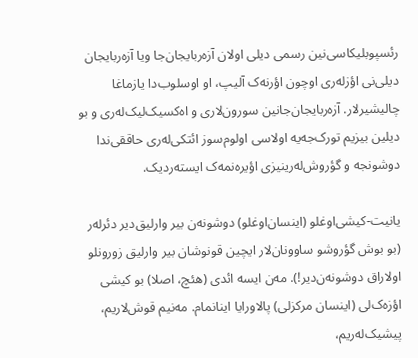رئسپوبلیکاسی‌نین رسمی دیلی اولان آزه‌ربایجان‌جا ویا آزه‌ربایجان دیلی‌نی اؤزله‌ری اوچون اؤرنه‌ک آلیپ، او اوسلوب‌دا یازماغا چالیشیرلار. آزه‌ربایجان‌جانین سورون‌لاری و اه‌کسیک‌لیک‌له‌ری و بو دیلین بیزیم تورک‌جه‌یه اولاسی اولوم‌سوز ائتکی‌له‌ری حاققی‌ندا دوشونجه و گؤروش‌له‌رینیزی اؤیره‌نمه‌ک ایسته‌ردیک.

یانیت-کیشی‌اوغلو (اینسان‌اوغلو) دوشونه‌ن بیر وارلیق‌دیر دئرله‌ر (بو بوش گؤروشو ساوونان‌لار ایچین قونوشان بیر وارلیق زورونلو اولاراق دوشونه‌ن‌دیر!). مه‌ن ایسه ائدی (هئچ، اصلا) بو کیشی اؤزه‌ک‌لی (اینسان مرکزلی) پالاورایا اینانمام. مه‌نیم قوش‌لاریم، پیشیک‌له‌ریم،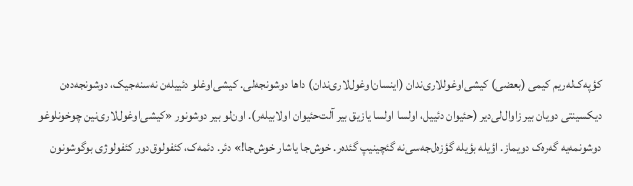کؤپه‌ک‌له‌ریم کیمی (بعضی) کیشی‌اوغوللاری‌ندان (اینسان‌اوغول‌لاری‌ندان) داها دوشونجه‌لی. کیشی‌اوغلو دئییله‌ن نه‌سنه‌جیک، دوشونجه‌ده‌ن دیکسینتی دویان بیر زاوال‌لی‌دیر (حئیوان دئییل، اولسا اولسا یازیق بیر آلت‌حئیوان اولابیله‌ر). اون‌لو بیر دوشونور «کیشی‌اوغول‌لاری‌نین چوخونلوغو دوشونمه‌یه گه‌ره‌ک دویماز. اؤیله بؤیله گؤزه‌ل‌جه‌سی‌نه گئچینیپ گئده‌ر. خوش‌جا یاشار خوش‌جا!» دئر. دئمه‌ک، کئفولوق‌دور کئفولوژی بوگوشونون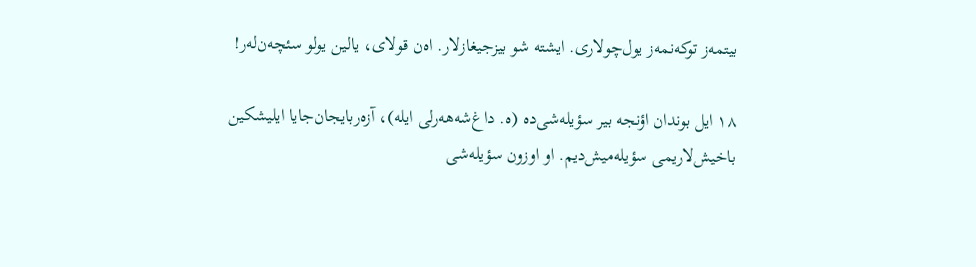بیتمه‌ز توکه‌نمه‌ز یول‌چولاری. ایشته شو بیزجیغازلار. اه‌ن قولای، یالین یولو سئچه‌ن‌له‌ر!

۱۸ ایل بوندان اؤنجه بیر سؤیله‌شی‌ده (ه. داغ‌شه‌هه‌رلی ایله)، آزه‌ربایجان‌جایا ایلیشکین باخیش‌لاریمی سؤیله‌میش‌دیم. او اوزون سؤیله‌شی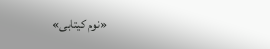«نوم کیتابی»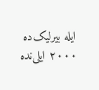ایله بیرلیک‌ده ۲۰۰۰ ایلی‌نده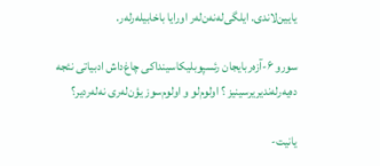یایین‌لاندی. ایلگی‌له‌نه‌ن‌له‌ر اورایا باخابیله‌رله‌ر.

سورو ۶-آزه‌ربایجان رئسپوبلیکاسینداکی چاغ‌داش ادبیاتی نئجه ده‌یه‌رله‌ندیریرسینیز ؟ اولوم‌لو و اولوم‌سوز یؤن‌له‌ری نه‌له‌ردیر؟

یانیت-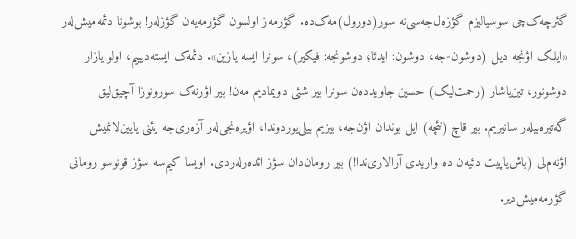گئرچه‌ک‌چی سوسیالیزم گؤزه‌ل‌جه‌سی‌نه سور(دورول)مه‌ک‌ده. گؤرمه‌ز اولسون گؤرمه‌یه‌ن گؤزله‌ر! بوشونا دئمه‌میش‌له‌ر «ایلک اؤنجه دیل (دوشون-جه، دوشون: ایدئا؛ دوشونجه: فیکیر)، سونرا ایسه یازین». دئمه‌ک ایسته‌دیییم، اولو یازار دوشونور، تین‌یاشار (رحمت‌لیک) حسین جاویدده‌ن سونرا بیر شئی دویمادیم مه‌ن! بیر اؤرنه‌ک سورونوزا آچیق‌لیق گه‌تیره‌بیله‌ر سانیریم. بیر قاچ (نئچه) ایل بوندان اؤن‌جه، بیزیم بیلی‌یوردوندا، اؤیره‌نجی‌له‌ر آزه‌ری‌جه یئنی یایین‌لانمیش اؤنه‌م‌لی (باش‌یاپیت دئیه‌ن ده واریدی آرالاری‌ندا!) بیر رومان‌دان سؤز ائده‌رله‌ردی. اویسا کیم‌سه سؤز قونوسو رومانی گؤرمه‌میش‌دیر.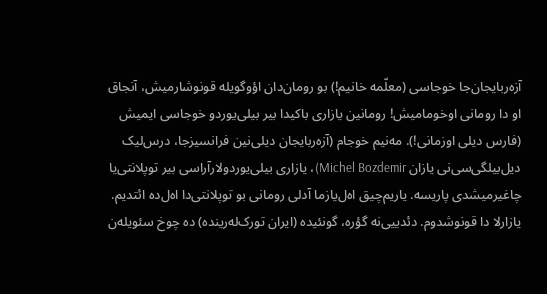آزه‌ربایجان‌جا خوجاسی (معلّمه خانیم!) بو رومان‌دان اؤوگویله قونوشارمیش، آنجاق او دا رومانی اوخومامیش! رومانین یازاری باکیدا بیر بیلی‌یوردو خوجاسی ایمیش (فارس دیلی اوزمانی!). مه‌نیم خوجام (آزه‌ربایجان دیلی‌نین فرانسیزجا، درس‌لیک دیل‌بیلگی‌سی‌نی یازان Michel Bozdemir)، یازاری بیلی‌یوردولارآراسی بیر توپلانتی‌یا چاغیرمیشدی پاریسه. یاریم‌چیق اه‌ل‌یازما آدلی رومانی بو توپلانتی‌دا اه‌ل‌ده ائتدیم. یازارلا دا قونوشدوم. دئدییی‌نه گؤره، گونئیده (ایران تورک‌له‌رینده) ده چوخ سئویله‌ن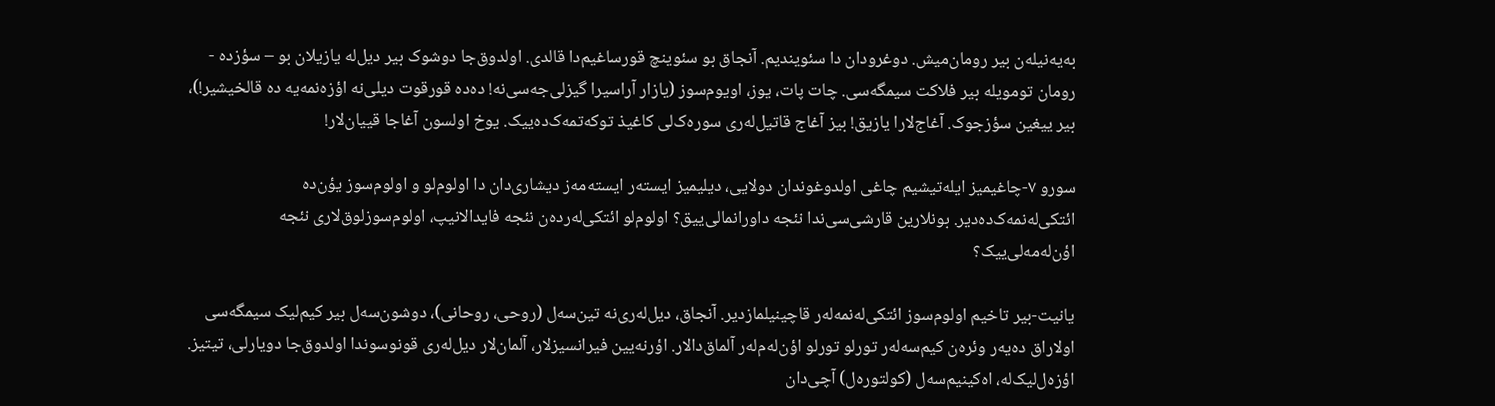به‌یه‌‌نیله‌ن بیر رومان‌میش. دوغرودان دا سئویندیم. آنجاق بو سئوینچ قورساغیم‌دا قالدی. اولدوق‌جا دوشوک بیر دیل‌له یازیلان بو – سؤزده - رومان تومویله بیر فلاکت سیمگه‌سی. چات پات، یوز، اویوم‌سوز (یازار آراسیرا گیزلی‌جه‌سی‌نه! ده‌ده‌‌ قورقوت دیلی‌نه اؤزه‌نمه‌یه ده قالخیشیر!)، بیر ییغین سؤزجوک. آغاج‌لارا یازیق! بیز آغاج قاتیل‌له‌ری سوره‌ک‌لی کاغیذ توکه‌تمه‌ک‌ده‌ییک. یوخ اولسون آغاجا قییان‌لار!

سورو ۷-چاغیمیز ایله‌تیشیم چاغی اولدوغوندان دولایی، دیلیمیز ایسته‌ر ایسته‌مه‌ز دیشاری‌دان دا اولوم‌لو و اولوم‌سوز یؤن‌ده ائتکی‌له‌نمه‌ک‌ده‌دیر. بونلارین قارشی‌سی‌ندا نئجه داورانمالی‌ییق؟ اولوم‌لو ائتکی‌له‌رده‌ن نئجه فایدالانیپ، اولوم‌سوزلوق‌لاری نئجه اؤن‌له‌مه‌لی‌ییک؟

یانیت-بیر تاخیم اولوم‌سوز ائتکی‌له‌نمه‌له‌ر قاچینیلمازدیر. آنجاق، دیل‌له‌ری‌نه تین‌سه‌ل (روحی، روحانی)، دوشون‌سه‌ل بیر کیم‌لیک سیمگه‌سی اولاراق ده‌یه‌ر وئره‌ن کیم‌سه‌له‌ر تورلو تورلو اؤن‌له‌م‌له‌ر آلماق‌دالار. اؤرنه‌یین فیرانسیزلار، آلمان‌لار دیل‌له‌ری قونوسوندا اولدوق‌جا دویارلی، تیتیز. اؤزه‌ل‌لیک‌له، اه‌کینیم‌سه‌ل (کولتوره‌ل) آچی‌دان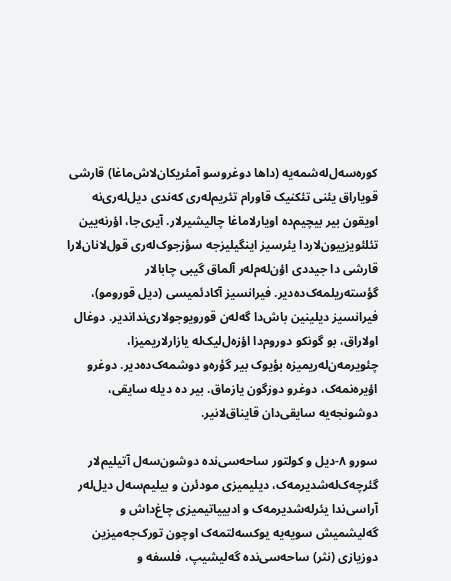کوره‌سه‌ل‌له‌شمه‌یه (داها دوغروسو آمئریکان‌لاش‌ماغا) قارشی قویاراق یئنی تئکنیک قاورام تئریم‌له‌ری که‌ندی دیل‌له‌ری‌نه اویقون بیر بیچیم‌ده اویارلاماغا چالیشیرلار. آیری‌جا، اؤرنه‌یین تئلئویزییون‌لاردا یئرسیز اینگیلیزجه سؤزجوک‌له‌ری قول‌لانان‌لارا قارشی دا جیددی اؤن‌له‌م‌له‌ر آلماق گیبی چابالار گؤسته‌ریلمه‌ک‌ده‌دیر. فیرانسیز آکادئمیسی (دیل قورومو)، فیرانسیز دیلینین باش‌دا گه‌له‌ن قورویوجولاری‌نداندیر. دوغال اولاراق، بو گونکو دوروم‌دا اؤزه‌ل‌لیک‌له یازارلاریمیزا، چئویرمه‌ن‌له‌ریمیزه بؤیوک بیر گؤره‌و دوشمه‌ک‌ده‌دیر. دوغرو اؤیره‌نمه‌ک، دوغرو دوزگون یازماق. بیر ده دیله سایقی، دوشونجه‌یه سایقی‌دان قایناق‌لانیر.

سورو ۸-دیل و کولتور ساحه‌‌سی‌نده دوشون‌سه‌ل آتیلیم‌لار گئرچه‌ک‌له‌شدیرمه‌ک، دیلیمیزی مودئرن و بیلیم‌سه‌ل دیل‌له‌ر آراسی‌ندا یئرله‌شدیرمه‌ک و ادبییاتیمیزی چاغ‌داش و گه‌لیشمیش سویه‌یه یوکسه‌لتمه‌ک اوچون تورک‌جه‌میزین دوزیازی (نثر) ساحه‌‌سی‌نده گه‌لیشیپ، فلسفه و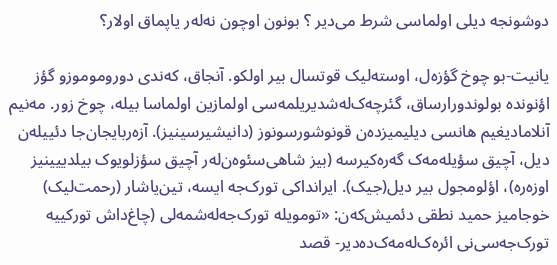دوشونجه دیلی اولماسی شرط می‌دیر ؟ بونون اوچون نه‌له‌ر یاپماق اولار؟

یانیت-بو چوخ گؤزه‌ل، اوسته‌لیک قوتسال بیر اولکو. آنجاق، که‌ندی دوروموموزو گؤز اؤنونده بولوندورارساق، گئرچه‌ک‌له‌شدیریلمه‌سی اولمازین اولماسا بیله، چوخ زور. مه‌نیم آنلامادیغیم هانسی دیلیمیزده‌ن قونوشورسونوز (دانیشیرسینیز). آزه‌ربایجان‌جا دئییله‌ن دیل، آچیق سؤیله‌مه‌ک گه‌ره‌کیرسه (بیز شاهی‌سئوه‌ن‌له‌ر آچیق سؤزلویوک بیلدییینیز اوزه‌ره)، اؤلومجول بیر دیل(جیک). ایرانداکی تورک‌جه ایسه، تین‌یاشار (رحمت‌لیک) خوجامیز حمید نطقی دئمیش‌که‌ن: «تومویله تورک‌جه‌له‌شمه‌لی (چاغ‌داش تورکییه تورک‌جه‌سی‌نی ائره‌ک‌له‌مه‌ک‌ده‌دیر- قصد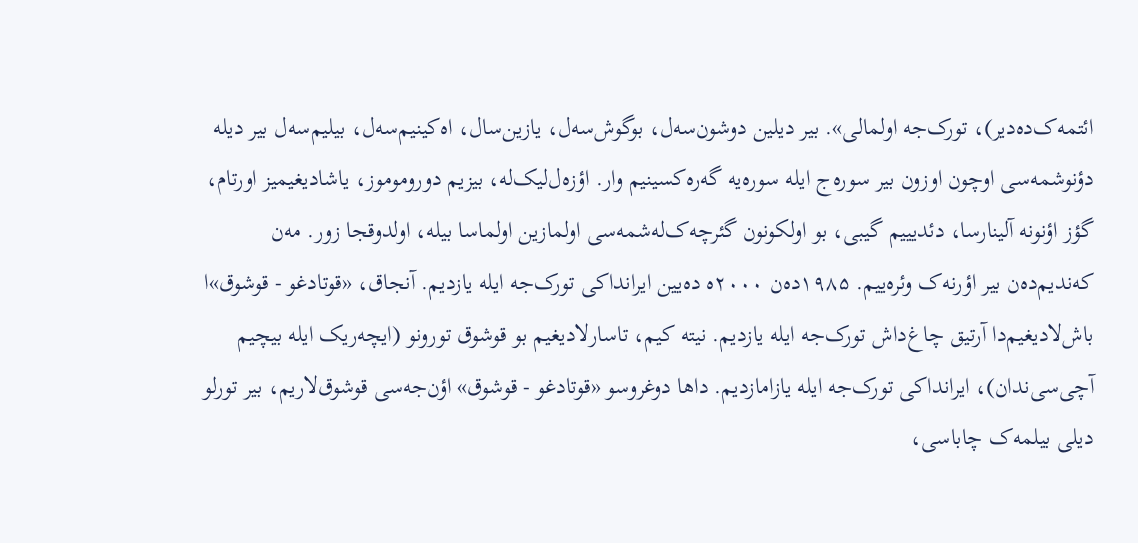ائتمه‌ک‌ده‌دیر)، تورک‌جه اولمالی». بیر دیلین دوشون‌سه‌ل، بوگوش‌سه‌ل، یازین‌سال، اه‌کینیم‌سه‌ل، بیلیم‌سه‌ل بیر دیله دؤنوشمه‌سی اوچون اوزون بیر سوره‌ج ایله سوره‌یه گه‌ره‌کسینیم وار. اؤزه‌ل‌لیک‌له، بیزیم دوروموموز، یاشادیغیمیز اورتام، گؤز اؤنونه آلینارسا، دئدیییم گیبی، بو اولکونون گئرچه‌ک‌له‌شمه‌سی اولمازین اولماسا بیله، اولدوقجا زور. مه‌ن که‌ندیم‌ده‌ن بیر اؤرنه‌ک وئره‌ییم. ۱۹۸۵ده‌ن ۲۰۰۰ه ده‌یین ایرانداکی تورک‌جه ایله یازدیم. آنجاق، «قوتادغو - قوشوق»ا باش‌لادیغیم‌دا آرتیق چاغ‌داش تورک‌جه ایله یازدیم. نیته ‌کیم، تاسارلادیغیم بو قوشوق تورونو (ایچه‌ریک ایله بیچیم آچی‌سی‌ندان)، ایرانداکی تورک‌جه ایله یازامازدیم. داها دوغروسو «قوتادغو - قوشوق» اؤن‌جه‌سی قوشوق‌لاریم، بیر تورلو دیلی بیلمه‌ک چاباسی،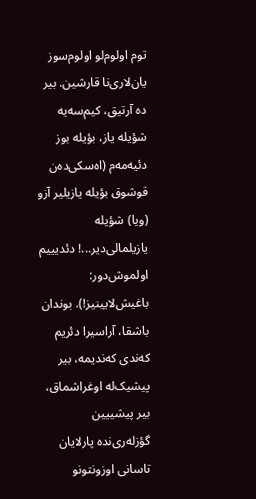توم اولوم‌لو اولوم‌سوز یان‌لاری‌نا قارشین. بیر ده آرتیق، کیم‌سه‌یه شؤیله یاز، بؤیله بوز دئیه‌مه‌م (اه‌سکی‌ده‌ن قوشوق بؤیله یازیلیر آزو (ویا) شؤیله یازیلمالی‌دیر...! دئدیییم اولموش‌دور: باغیش‌لایینیز!). بوندان باشقا، آراسیرا دئریم که‌ندی که‌ندیمه، بیر پیشیک‌له اوغراشماق، بیر پیشییین گؤزله‌ری‌نده پارلایان تاسانی اوزونتونو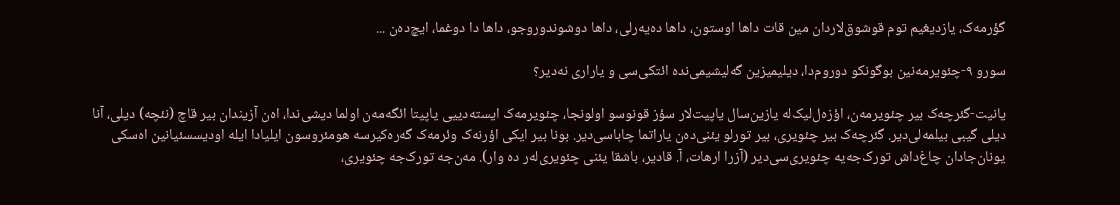گؤرمه‌ک، یازدیغیم توم قوشوق‌لاردان مین قات داها اوستون، داها ده‌یه‌رلی، داها دوشوندوروجو، داها دا دوغما، ایچ‌ده‌ن ...

سورو ۹-چئویرمه‌نین بوگونکو دوروم‌دا، دیلیمیزین گه‌لیشیمی‌نده ائتکی‌سی و یاراری نه‌دیر؟

یانیت-گئرچه‌ک بیر چئویرمه‌ن، اؤزه‌ل‌لیک‌له یازین‌سال یاپیت‌لار سؤز قونوسو اولونجا، چئویرمه‌ک ایسته‌دییی یاپیتا ائگه‌مه‌ن اولما دیشی‌ندا، اه‌ن آزیندان بیر قاچ (نئچه) دیلی، آنا دیلی گیبی بیلمه‌لی‌دیر. گئرچه‌ک بیر چئویری، بیر تورلو یئنی‌ده‌ن یاراتما چاباسی‌دیر. بونا بیر ایکی اؤرنه‌ک وئرمه‌ک گه‌ره‌کیرسه هومئروسون ایلیادا ایله اودیسسئیانین اه‌سکی یونان‌جادان چاغ‌داش تورک‌جه‌یه چئویری‌سی‌دیر (آزرا ارهات، آ. قادیر، باشقا یئنی چئویری‌له‌ر ده وار). مه‌ن‌جه تورک‌جه چئویری،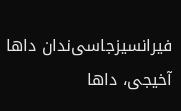فیرانسیزجاسی‌ندان داها آخیجی، داها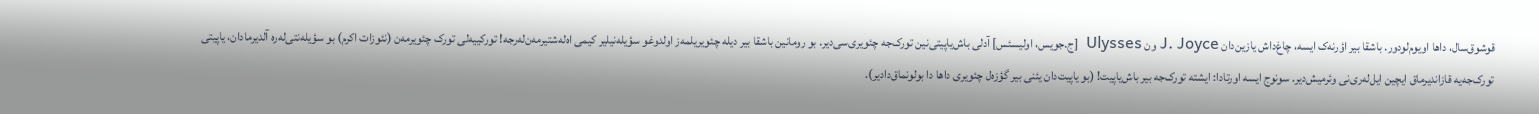قوشوق‌سال، داها اویوم‌لودور. باشقا بیر اؤرنه‌ک ایسه، چاغ‌داش یازین‌دان J. Joyce ون Ulysses  [ج.جویس، اولیسئس] آدلی باش‌یاپیتی‌نین تورک‌جه چئویری‌سی‌دیر. بو رومانین باشقا بیر دیله چئویریلمه‌ز اولدوغو سؤیله‌نیلیر کیمی اه‌له‌شتیرمه‌ن‌له‌رجه! تورکییه‌لی تورک چئویرمه‌ن (نئوزات اکر‌م) بو سؤیله‌نتی‌له‌ره آلدیرمادان، یاپیتی تورک‌جه‌یه قازاندیرماق ایچین ایل‌له‌ری‌نی وئرمیش‌دیر. سونوج ایسه اورتادا: ایشته تورک‌جه بیر باش‌یاپیت! (بو یاپیت‌دان یئنی بیر گؤزه‌ل چئویری داها دا بولونماق‌دادیر).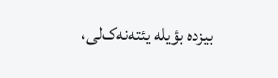بیزده بؤیله یئته‌نه‌ک‌لی،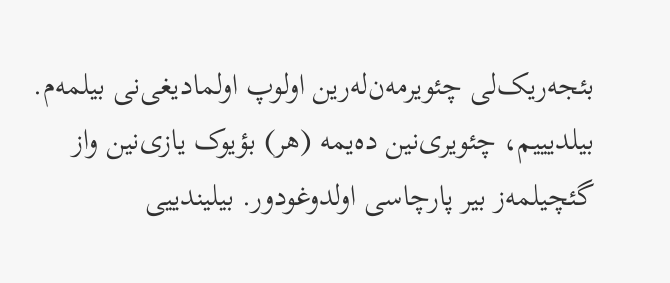بئجه‌ریک‌لی چئویرمه‌ن‌له‌رین اولوپ اولمادیغی‌نی بیلمه‌م. بیلدیییم، چئویری‌نین ده‌یمه (هر) بؤیوک یازی‌نین واز گئچیلمه‌ز بیر پارچاسی اولدوغودور. بیلیندییی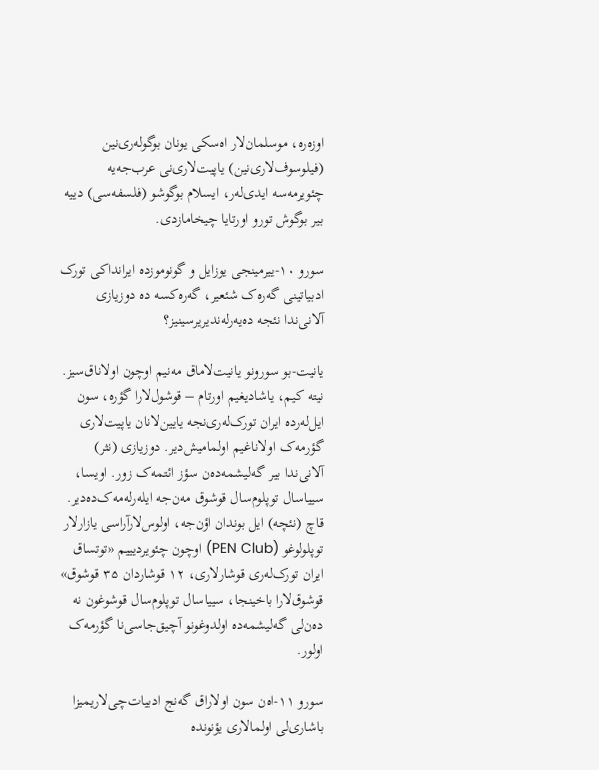اوزه‌ره، موسلمان‌لار اه‌سکی یونان بوگوله‌ری‌نین (فیلوسوف‌لاری‌نین) یاپیت‌لاری‌نی عر‌ب‌جه‌یه چئویرمه‌سه‌ ایدی‌له‌ر، ایسلام بوگوشو (فلسفه‌سی) دییه بیر بوگوش تورو اورتایا چیخامازدی.

سورو ۱۰-ییرمینجی یوزایل و گونوموزده ایرانداکی تورک ادبیاتینی گه‌ره‌ک شئعیر، گه‌ره‌کسه ده دوزیازی آلانی‌ندا نئجه ده‌یه‌رله‌ندیریرسینیز؟

یانیت-بو سورونو یانیت‌لاماق مه‌نیم اوچون اولاناق‌سیز. نیته‌ کیم، یاشادیغیم اورتام – قوشول‌لارا گؤره، سون ایل‌له‌رده ایران تورک‌له‌ری‌نجه یایین‌لانان یاپیت‌لاری گؤرمه‌ک اولاناغیم اولمامیش‌دیر. دوزیازی (نثر) آلانی‌ندا بیر گه‌لیشمه‌ده‌ن سؤز ائتمه‌ک زور. اویسا، سییاسال توپلوم‌سال قوشوق مه‌ن‌جه ایله‌رله‌مه‌ک‌ده‌دیر. قاچ (نئچه) ایل بوندان اؤن‌جه، اولوس‌لارآراسی یازارلار توپلولوغو (PEN Club) اوچون چئویردیییم «توتساق ایران تورک‌له‌ری قوشارلاری، ۱۲ قوشاردان ۳۵ قوشوق» قوشوق‌لارا باخینجا، سییاسال توپلوم‌سال قوشوغون نه ده‌ن‌لی گه‌لیشمه‌ده اولدوغونو آچیق‌جاسی‌نا گؤرمه‌ک اولور.

سورو ۱۱-اه‌ن سون اولاراق گه‌نج ادبیات‌چی‌لاریمیزا باشاری‌لی اولمالاری یؤنونده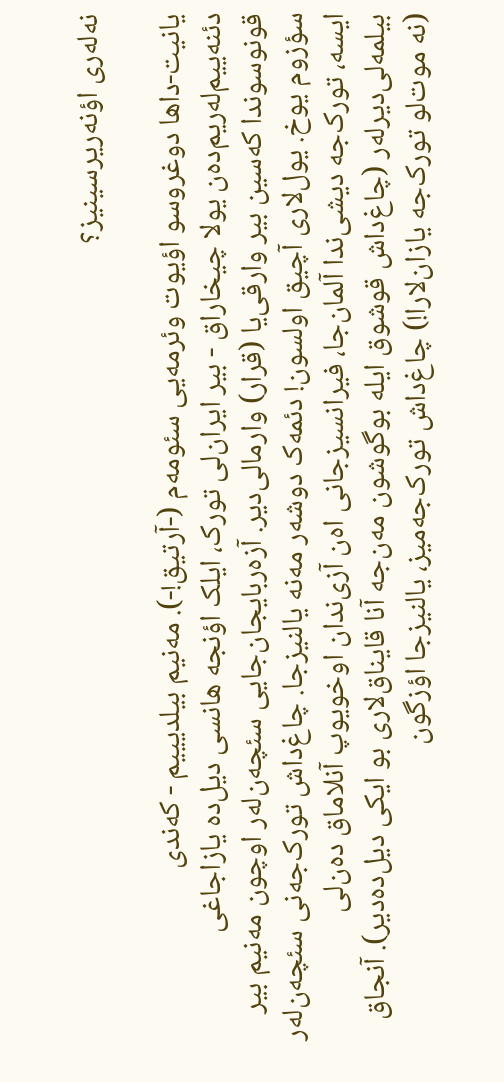نه‌له‌ری اؤنه‌ریرسینیز؟

یانیت-داها دوغروسو اؤیوت وئرمه‌یی سئومه‌م (-آرتیق!-). مه‌نیم بیلدیییم - که‌ندی دئنه‌ییم‌له‌ریم‌ده‌ن یولا چیخاراق - بیر ایران‌لی تورک، ایلک اؤنجه هانسی دیل‌ده یازاجاغی قونوسوندا که‌سین بیر وارقی‌یا (قرار) وارمالی‌دیر. آزه‌ربایجان‌جایی سئچه‌ن‌له‌ر اوچون مه‌نیم بیر سؤزوم یوخ. یول‌لاری آچیق اولسون! دئمه‌ک دوشه‌ر مه‌نه یالنیزجا. چاغ‌داش تورک‌جه‌نی سئچه‌ن‌له‌ر ایسه، تورک‌جه دیشی‌ندا آلمان‌جا، فیرانسیزجانی اه‌ن آزی‌ندان اوخویوپ آنلاماق ده‌ن‌لی بیلمه‌لی‌دیرله‌ر (چاغ‌داش قوشوق ایله بوگوشون مه‌ن‌جه آنا قایناق‌لاری بو ایکی دیل‌ده‌دیر). آنجاق (نه موت‌لو تورک‌جه یازان‌لارا!) چاغ‌داش تورک‌جه‌میز، یالنیزجا اؤزگون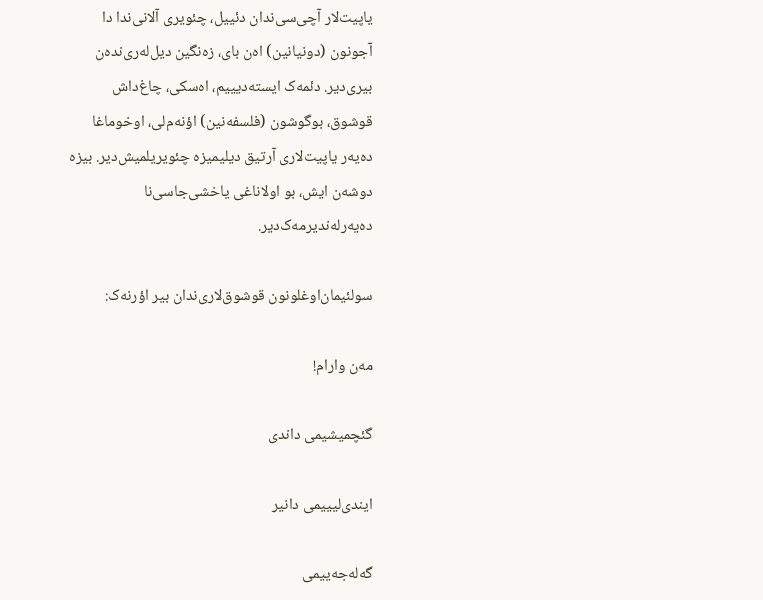یاپیت‌لار آچی‌سی‌ندان دئییل، چئویری آلانی‌ندا دا آجونون (دونیانین) اه‌ن بای، زه‌نگین دیل‌له‌ری‌نده‌ن بیری‌دیر. دئمه‌ک ایسته‌دیییم، اه‌سکی، چاغ‌داش قوشوق، بوگوشون (فلسفه‌نین) اؤنه‌م‌لی، اوخوماغا ده‌یه‌ر یاپیت‌لاری آرتیق دیلیمیزه چئویریلمیش‌دیر. بیزه دوشه‌ن ایش، بو اولاناغی یاخشی‌جاسی‌نا ده‌یه‌رله‌ندیرمه‌ک‌دیر.

سولئیمان‌اوغلونون قوشوق‌لاری‌ندان بیر اؤرنه‌ک:

مه‌ن وارام!

گئچمیشیمی داندی

ایندی‌لیییمی دانیر

گه‌له‌جه‌ییمی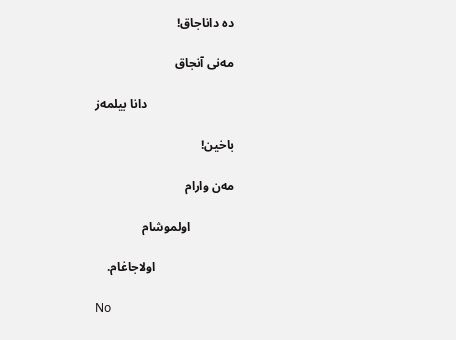ده داناجاق!

مه‌نی آنجاق

                            دانا بیلمه‌ز

باخین!

مه‌ن وارام

              اولموشام

                         اولاجاغام.

No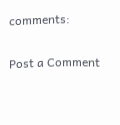comments:

Post a Comment